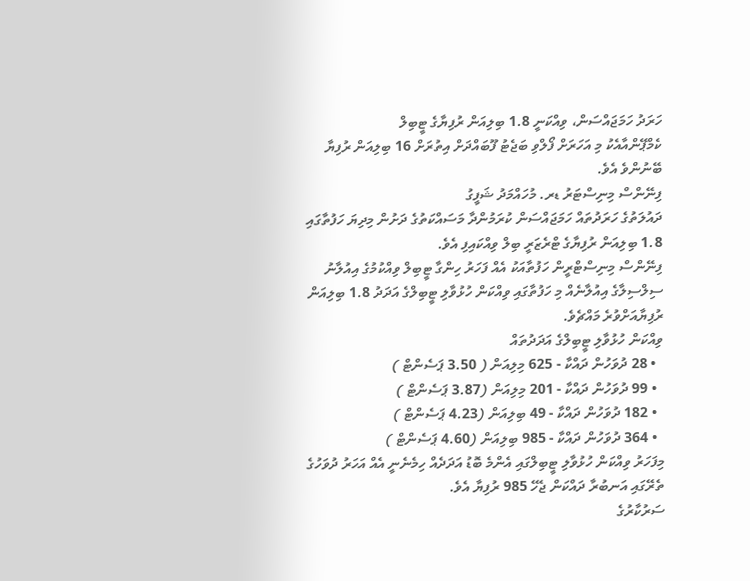ހަރަދު ހަމަޖައްސަން، ވިއްކަނީ 1.8 ބިލިއަން ރުފިޔާގެ ޓީބިލް
ކެމްޕޭންއާއެކު މި އަހަރަށް ފޯލްވި ބަޖެޓު ފޫބައްދަށް އިތުރަށް 16 ބިލިއަން ރުފިޔާ ބޭނުންވެ އެވެ.
ފިނޭންސް މިނިސްޓަރު ޑރ. މުހައްމަދު ޝަފީގު
ދައުލަތުގެ ހަރަދުތައް ހަމަޖައްސަން ކުރަމުންދާ މަސައްކަތުގެ ދަށުން މިދިޔަ ހަފުތާގައި 1.8 ބިލިއަން ރުފިޔާގެ ޓްރެޒަރީ ބިލް ވިއްކައިފި އެވެ.
ފިނޭންސް މިނިސްޓްރީން ހަފުތާއަކު އެއް ފަހަރު ހިންގާ ޓީބިލް ވިއްކުމުގެ އިއުލާނު ސިލްސިލާގެ އިއުލާނެއް މި ހަފުތާގައި ވިއްކަން ހުޅުވާލި ޓީބިލްގެ އަދަދު 1.8 ބިލިއަން ރުފިޔާއަށްވުރެ މައްޗެވެ.
ވިއްކަން ހުޅުވާލި ޓީބިލްގެ އަދަދުތައް
  • 28 ދުވަހުން ދައްކާ - 625 މިލިއަން ( 3.50 ޕަސެންޓް )
  • 99 ދުވަހުން ދައްކާ - 201 މިލިއަން (3.87 ޕަސެންޓް )
  • 182 ދުވަހުން ދައްކާ - 49 ބިލިއަން (4.23 ޕަސެންޓް )
  • 364 ދުވަހުން ދައްކާ - 985 ބިލިއަން (4.60 ޕަސެންޓް )
މިފަހަރު ވިއްކަން ހުޅުވާލި ޓީބިލްގައި އެންމެ ބޮޑު އަދަދެއް ހިމެނެނީ އެއް އަހަރު ދުވަހުގެ ތެރޭގައި އަނބުރާ ދައްކަން ޖެހޭ 985 ރުފިޔާ އެވެ.
ސަރުކާރުގެ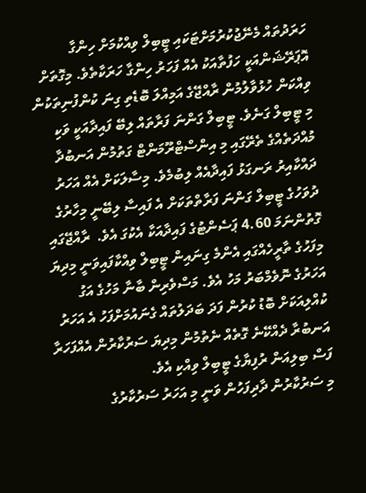ހަރަދުތައް މެނޭޖުކުރުމަށްޓަކައި ޓީބިލް ވިއްކުމަށް ހިންގާ އޮޕަރޭޝަންއަކީ ހަފުތާއަކު އެއް ފަހަރު ހިންގާ ހަރަކާތެވެ. މިގޮތަށް ވިއްކަން ހުޅުވާލުމުން ރާއްޖޭގެ އަމިއްލަ ބޮޑެތި ގިނަ ކުންފުނިތަކުން މި ޓީބިލް ގަނެވެ. ޓީބިލް ގަންނަ ފަރާތައް ލިބޭ ފައިދާއަކީ ވަކި މުއްދަތެއްގެ ތެރޭގައި މި އިންސްޓްރޫމަންޓް ގަތުމުން އަނބުދާ ދައްކާއިރު ރަނގަޅު ފައިދާއެއް ލިބުމެވެ. މިސާލަކަށް އެއް އަހަރު ދުވަހުގެ ޓީބިލް ގަންނަ ފަރާތްތަކަށް އެ ފައިސާ ލިބޭނީ މިހާރުގެ ގޮތުންނަމަ 4.60 ޕަސެންޓުގެ ފައިދާއަކާ އެކުގަ އެވެ.  ރާއްޖޭގައި މިފަހުގެ ތާރީހެއްގައި އެންމެ ގިނައިން ޓީބިލް ވިއްކާފައިވަނީ މިދިޔަ އަހަރުގެ ނޮވެމްބަރު މަހު އެވެ. މަސްވެރިން ބާނާ މަހުގެ އަގު ކުއްލިއަކަށް ބޮޑު ކުރުން ފަދަ ބަދަލުތައް ގެނައުމަށްފަހު އެ އަހަރު އަނބުރާ ދެއްކޭނެ ގޮތެއް ނެތުމުން މިދިޔަ ސަރުކާރުން އެއްފަހަރާ ފަސް ބިލިއަން ރުފިޔާގެ ޓީބިލް ވިއްކި އެވެ.
މި ސަރުކާރުން ދާދިފަހުން ވަނީ މި އަހަރު ސަރުކާރުގެ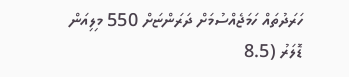ހަރަދުތައް ހަމަޖެއްސުމަށް ދަރަންޏަށް 550 މިލިއަން ޑޮލަރު (8.5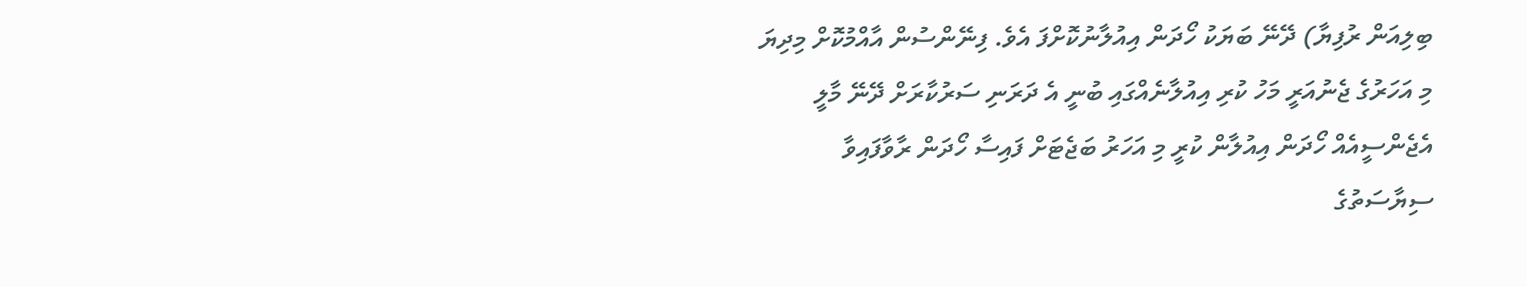ބިލިއަން ރުފިޔާ) ދޭނޭ ބަޔަކު ހޯދަން އިއުލާނުކޮށްފަ އެވެ. ފިނޭންސުން އާއްމުކޮށް މިދިޔަ މި އަހަރުގެ ޖެނުއަރީ މަހު ކުރި އިއުލާނެއްގައި ބުނީ އެ ދަރަނި ސަރުކާރަށް ދޭނޭ މާލީ އެޖެންސީއެއް ހޯދަން އިއުލާން ކުރީ މި އަހަރު ބަޖެޓަށް ފައިސާ ހޯދަން ރާވާފައިވާ ސިޔާސަތުގެ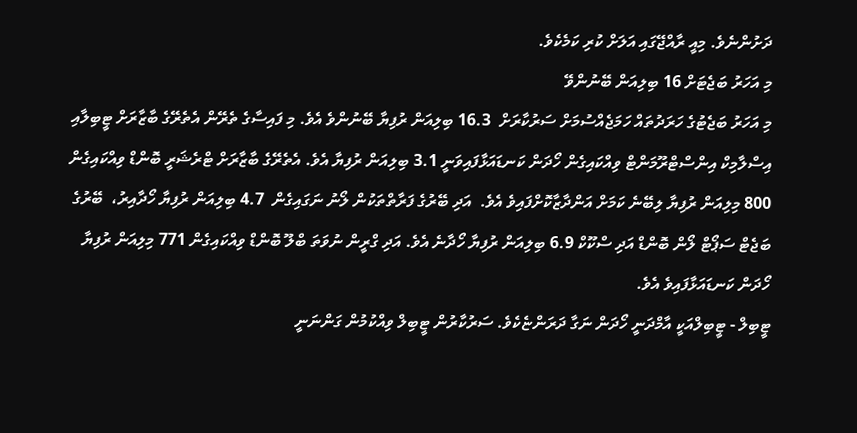ދަށުންނެވެ. މިއީ ރާއްޖޭގައި އަލަށް ކުރި ކަމެކެވެ.
މި އަހަރު ބަޖެޓަށް 16 ބިލިއަން ބޭނުންވޭ
މި އަހަރު ބަޖެޓުގެ ހަރަދުތައް ހަމަޖެއްސުމަށް ސަރުކާރަށް  16.3 ބިލިއަން ރުފިޔާ ބޭނުންވެ އެވެ. މި ފައިސާގެ ތެރޭން އެތެރޭގެ ބާޒާރަށް ޓީބިލާއި އިސްލާމިކް އިންސްޓްރޫމަންޓް ވިއްކައިގެން ހޯދަން ކަނޑައަޅާފައިވަނީ 3.1 ބިލިއަން ރުފިޔާ އެވެ. އެތެރޭގެ ބާޒާރަށް ޓްރެޝަރީ ބޮންޑް ވިއްކައިގެން 800 މިލިއަން ރުފިޔާ ލިބޭނެ ކަމަށް އަންދާޒާކޮށްފައިވެ އެވެ.  އަދި ބޭރުގެ ފަރާތްތަކުން ލޯނު ނަގައިގެން  4.7 ބިލިއަން ރުފިޔާ ހޯދާއިރު،  ބޭރުގެ ބަޖެޓް ސަޕޯޓް ލޯން ބޮންޑް އަދި ސްކޫކް 6.9 ބިލިއަން ރުފިޔާ ހޯދާނެ އެވެ. އަދި ގްރީން ނުވަތަ ބްލޫ ބޮންޑް ވިއްކައިގެން 771 މިލިއަން ރުފިޔާ ހޯދަން ކަނޑައަޅާފައިވެ އެވެ.
ޓީބިލް - ޓީބިލްއަކީ އާމްދަނީ ހޯދަން ނަގާ ދަރަންޏެކެވެ. ސަރުކާރުން ޓީބިލް ވިއްކުމުން ގަންނަނީ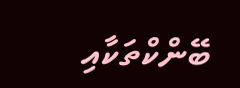ބޭންކްތަކާއި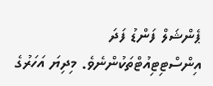ޕެންޝަލް ފަންޑު ފަދަ އިންސްޓިޓިއުޓްތަކުންނެވެ. މިދިޔަ އަހަރުގެ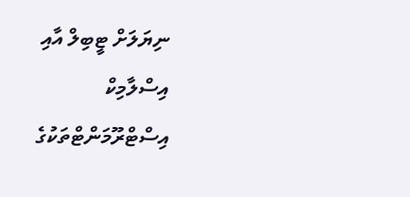ނިޔަލަށް ޓީބިލް އާއި އިސްލާމިކް އިސްޓްރޫމަންޓްތަކުގެ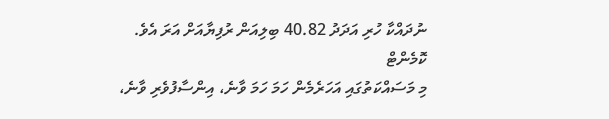ނުދައްކާ ހުރި އަދަދު 40.82 ބިލިއަން ރުފިޔާއަށް އަރަ އެވެ.
ކޮމެންޓް
މި މަސައްކަތުގައި އަހަރެމެން ހަމަ ހަމަ ވާނެ، އިންސާފުވެރި ވާނެ،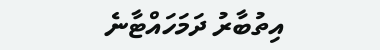އިތުބާރު ދަމަހައްޓާނެ